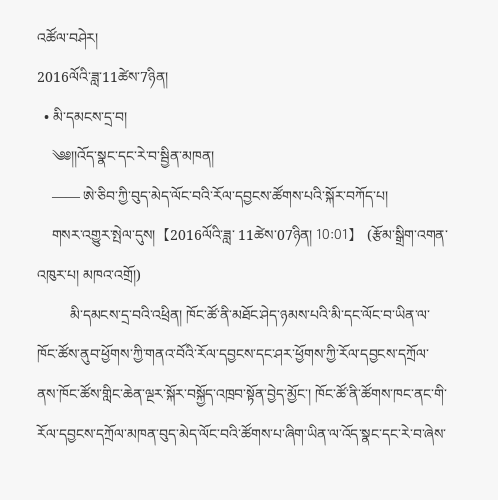འཚོལ་བཤེར།
2016ལོའི་ཟླ་11ཚེས་7ཉིན།
  • མི་དམངས་དྲ་བ།
    ༄༅།།འོད་སྣང་དང་རེ་བ་སྦྱིན་མཁན།
    —— ཨེ་ཅིབ་ཀྱི་བུད་མེད་ལོང་བའི་རོལ་དབྱངས་ཚོགས་པའི་སྐོར་བཀོད་པ།
    གསར་འགྱུར་སྤེལ་དུས།  【2016ལོའི་ཟླ་ 11ཚེས་07ཉིན། 10:01】   (རྩོམ་སྒྲིག་འགན་འཁུར་པ། མཁའ་འགྲོ།)
         མི་དམངས་དྲ་བའི་འཕྲིན། ཁོང་ཚོ་ནི་མཐོང་ཤེད་ཉམས་པའི་མི་དང་ལོང་བ་ཡིན་ལ་ཁོང་ཚོས་ནུབ་ཕྱོགས་ཀྱི་གནའ་བོའི་རོལ་དབྱངས་དང་ཤར་ཕྱོགས་ཀྱི་རོལ་དབྱངས་དཀྲོལ་ནས་ཁོང་ཚོས་གླིང་ཆེན་ལྔར་སྐོར་བསྐྱོད་འཁྲབ་སྟོན་བྱེད་མྱོང་། ཁོང་ཚོ་ནི་ཚོགས་ཁང་ནང་གི་རོལ་དབྱངས་དཀྲོལ་མཁན་བུད་མེད་ལོང་བའི་ཚོགས་པ་ཞིག་ཡིན་ལ་འོད་སྣང་དང་རེ་བ་ཞེས་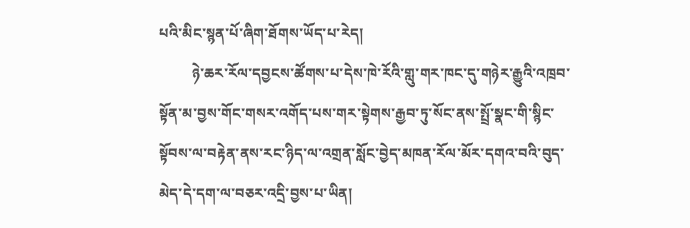པའི་མིང་སྙན་པོ་ཞིག་ཐོགས་ཡོད་པ་རེད།
         ཉེ་ཆར་རོལ་དབྱངས་ཚོགས་པ་དེས་ཁེ་རོའི་གླུ་གར་ཁང་དུ་གཉེར་རྒྱུའི་འཁྲབ་སྟོན་མ་བྱས་གོང་གསར་འགོད་པས་གར་སྟེགས་རྒྱབ་ཏུ་སོང་ནས་སྤྲོ་སྣང་གི་སྙིང་སྟོབས་ལ་བརྟེན་ནས་རང་ཉིད་ལ་འགྲན་སློང་བྱེད་མཁན་རོལ་མོར་དགའ་བའི་བུད་མེད་དེ་དག་ལ་བཅར་འདྲི་བྱས་པ་ཡིན།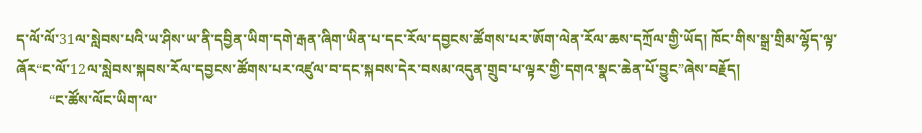ད་ལོ་ལོ་31ལ་སླེབས་པའི་ཡ་ཤིས་ཡ་ནི་དབྱིན་ཡིག་དགེ་རྒན་ཞིག་ཡིན་པ་དང་རོལ་དབྱངས་ཚོགས་པར་ཨོག་ལེན་རོལ་ཆས་དཀྲོལ་གྱི་ཡོད། ཁོང་གིས་སྒྲ་གྲིམ་ལྷོད་ལྟ་ཞོར“ང་ལོ་12ལ་སླེབས་སྐབས་རོལ་དབྱངས་ཚོགས་པར་འཛུལ་བ་དང་སྐབས་དེར་བསམ་འདུན་གྲུབ་པ་ལྟར་གྱི་དགའ་སྣང་ཆེན་པོ་བྱུང”ཞེས་བརྗོད།
         “ང་ཚོས་ལོང་ཡིག་ལ་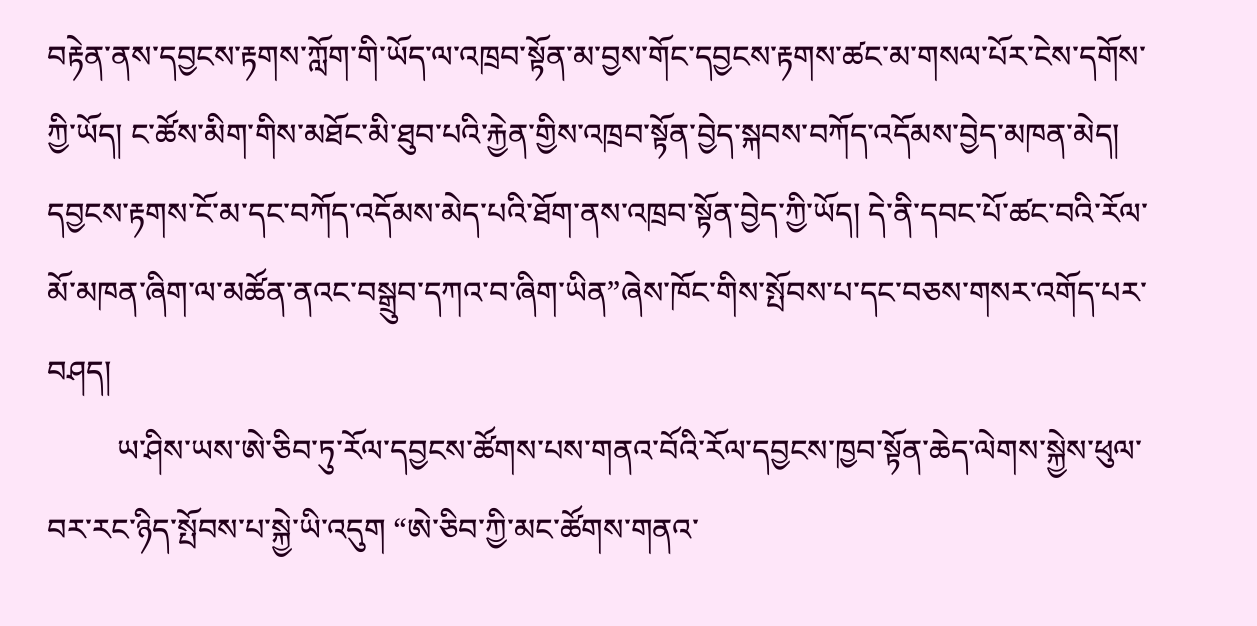བརྟེན་ནས་དབྱངས་རྟགས་ཀློག་གི་ཡོད་ལ་འཁྲབ་སྟོན་མ་བྱས་གོང་དབྱངས་རྟགས་ཚང་མ་གསལ་པོར་ངེས་དགོས་ཀྱི་ཡོད། ང་ཚོས་མིག་གིས་མཐོང་མི་ཐུབ་པའི་རྐྱེན་གྱིས་འཁྲབ་སྟོན་བྱེད་སྐབས་བཀོད་འདོམས་བྱེད་མཁན་མེད། དབྱངས་རྟགས་ངོ་མ་དང་བཀོད་འདོམས་མེད་པའི་ཐོག་ནས་འཁྲབ་སྟོན་བྱེད་ཀྱི་ཡོད། དེ་ནི་དབང་པོ་ཚང་བའི་རོལ་མོ་མཁན་ཞིག་ལ་མཚོན་ནའང་བསྒྲུབ་དཀའ་བ་ཞིག་ཡིན”ཞེས་ཁོང་གིས་སྤོབས་པ་དང་བཅས་གསར་འགོད་པར་བཤད།
         ཡ་ཤིས་ཡས་ཨེ་ཅིབ་ཏུ་རོལ་དབྱངས་ཚོགས་པས་གནའ་བོའི་རོལ་དབྱངས་ཁྱབ་སྟོན་ཆེད་ལེགས་སྐྱེས་ཕུལ་བར་རང་ཉིད་སྤོབས་པ་སྐྱེ་ཡི་འདུག “ཨེ་ཅིབ་ཀྱི་མང་ཚོགས་གནའ་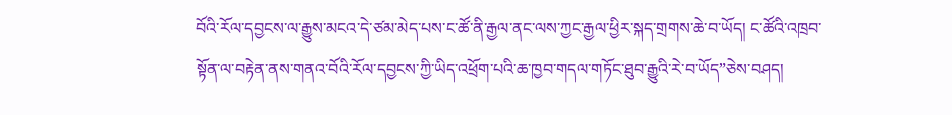བོའི་རོལ་དབྱངས་ལ་རྒྱུས་མངའ་དེ་ཙམ་མེད་པས་ང་ཚོ་ནི་རྒྱལ་ནང་ལས་ཀྱང་རྒྱལ་ཕྱིར་སྐད་གྲགས་ཆེ་བ་ཡོད། ང་ཚོའི་འཁྲབ་སྟོན་ལ་བརྟེན་ནས་གནའ་བོའི་རོལ་དབྱངས་ཀྱི་ཡིད་འཕྲོག་པའི་ཆ་ཁྱབ་གདལ་གཏོང་ཐུབ་རྒྱུའི་རེ་བ་ཡོད”ཅེས་བཤད།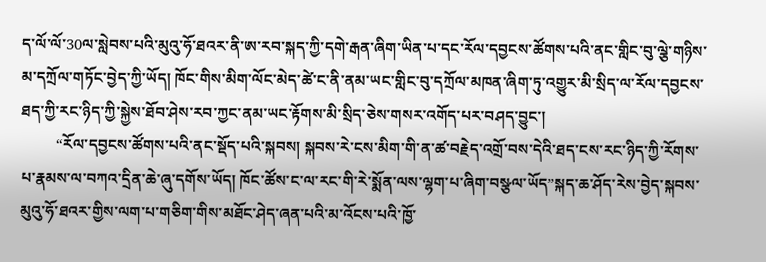ད་ལོ་ལོ་30ལ་སླེབས་པའི་མུའུ་ཧོ་ཐའར་ནི་ཨ་རབ་སྐད་ཀྱི་དགེ་རྒན་ཞིག་ཡིན་པ་དང་རོལ་དབྱངས་ཚོགས་པའི་ནང་གླིང་བུ་ལྕེ་གཉིས་མ་དཀྲོལ་གཏོང་བྱེད་ཀྱི་ཡོད། ཁོང་གིས་མིག་ལོང་མེད་ཚེ་ང་ནི་ནམ་ཡང་གླིང་བུ་དཀྲོལ་མཁན་ཞིག་ཏུ་འགྱུར་མི་སྲིད་ལ་རོལ་དབྱངས་ཐད་ཀྱི་རང་ཉིད་ཀྱི་སྐྱེས་ཐོབ་ཤེས་རབ་ཀྱང་ནམ་ཡང་རྟོགས་མི་སྲིད་ཅེས་གསར་འགོད་པར་བཤད་བྱུང་།
         “རོལ་དབྱངས་ཚོགས་པའི་ནང་སྡོད་པའི་སྐབས། སྐབས་རེ་ངས་མིག་གི་ན་ཚ་བརྗེད་འགྲོ་བས་དེའི་ཐད་ངས་རང་ཉིད་ཀྱི་རོགས་པ་རྣམས་ལ་བཀའ་དྲིན་ཆེ་ཞུ་དགོས་ཡོད། ཁོང་ཚོས་ང་ལ་རང་གི་རེ་སྨོན་ལས་ལྷག་པ་ཞིག་བསྩལ་ཡོད”སྐད་ཆ་ཤོད་རེས་བྱེད་སྐབས་མུའུ་ཧོ་ཐའར་གྱིས་ལག་པ་གཅིག་གིས་མཐོང་ཤེད་ཞན་པའི་མ་འོངས་པའི་ཁྱོ་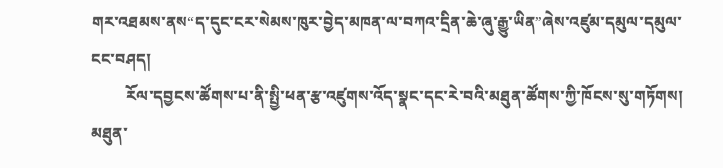གར་འཐམས་ནས“ད་དུང་ངར་སེམས་ཁུར་བྱེད་མཁན་ལ་བཀའ་དྲིན་ཆེ་ཞུ་རྒྱུ་ཡིན”ཞེས་འཛུམ་དམུལ་དམུལ་ངང་བཤད།
         རོལ་དབྱངས་ཚོགས་པ་ནི་སྤྱི་ཕན་རྩ་འཛུགས་འོད་སྣང་དང་རེ་བའི་མཐུན་ཚོགས་ཀྱི་ཁོངས་སུ་གཏོགས། མཐུན་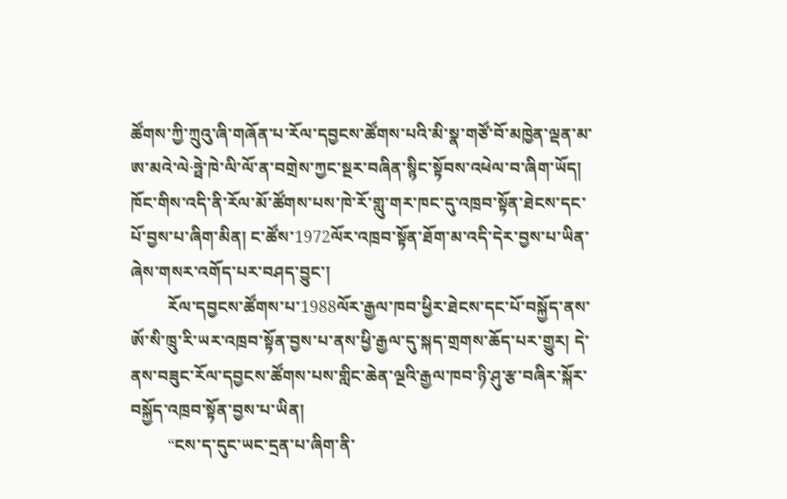ཚོགས་ཀྱི་ཀྲུའུ་ཞི་གཞོན་པ་རོལ་དབྱངས་ཚོགས་པའི་མི་སྣ་གཙོ་བོ་མཁྱེན་ལྡན་མ་ཨ་མའེ་ལེ·ཧྥེ་ཁེ་ལི་ལོ་ན་བགྲེས་ཀྱང་སྔར་བཞིན་སྙིང་སྟོབས་འཕེལ་བ་ཞིག་ཡོད། ཁོང་གིས་འདི་ནི་རོལ་མོ་ཚོགས་པས་ཁེ་རོ་གླུ་གར་ཁང་དུ་འཁྲབ་སྟོན་ཐེངས་དང་པོ་བྱས་པ་ཞིག་མིན། ང་ཚོས་1972ལོར་འཁྲབ་སྟོན་ཐོག་མ་འདི་དེར་བྱས་པ་ཡིན་ཞེས་གསར་འགོད་པར་བཤད་བྱུང་།
         རོལ་དབྱངས་ཚོགས་པ་1988ལོར་རྒྱལ་ཁབ་ཕྱིར་ཐེངས་དང་པོ་བསྐྱོད་ནས་ཨོ་སི་ཁྲུ་རི་ཡར་འཁྲབ་སྟོན་བྱས་པ་ནས་ཕྱི་རྒྱལ་དུ་སྐད་གྲགས་ཆོད་པར་གྱུར། དེ་ནས་བཟུང་རོལ་དབྱངས་ཚོགས་པས་གླིང་ཆེན་ལྔའི་རྒྱལ་ཁབ་ཉི་ཤུ་རྩ་བཞིར་སྐོར་བསྐྱོད་འཁྲབ་སྟོན་བྱས་པ་ཡིན།
         “ངས་ད་དུང་ཡང་དྲན་པ་ཞིག་ནི་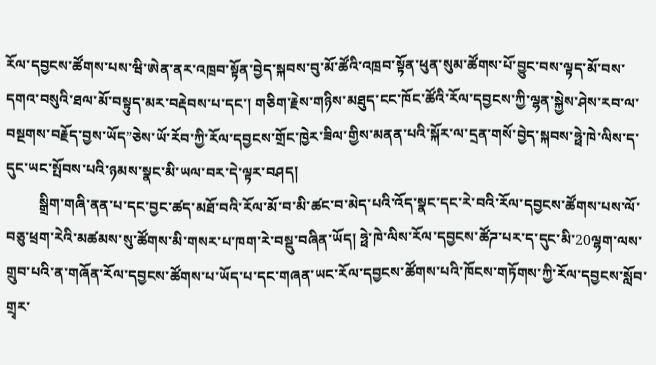རོལ་དབྱངས་ཚོགས་པས་ཝི་ཨེན་ནར་འཁྲབ་སྟོན་བྱེད་སྐབས་བུ་མོ་ཚོའི་འཁྲབ་སྟོན་ཕུན་སུམ་ཚོགས་པོ་བྱུང་བས་ལྟད་མོ་བས་དགའ་བསུའི་ཐལ་མོ་བསྟུད་མར་བརྡེབས་པ་དང་། གཅིག་རྗེས་གཉིས་མཐུད་ངང་ཁོང་ཚོའི་རོལ་དབྱངས་ཀྱི་ལྷན་སྐྱེས་ཤེས་རབ་ལ་བསྔགས་བརྗོད་བྱས་ཡོད”ཅེས་ཡོ་རོབ་ཀྱི་རོལ་དབྱངས་གྲོང་ཁྱེར་ཟིལ་གྱིས་མནན་པའི་སྐོར་ལ་དྲན་གསོ་བྱེད་སྐབས་ཧྥེ་ཁེ་ལིས་ད་དུང་ཡང་སྤོབས་པའི་ཉམས་སྣང་མི་ཡལ་བར་དེ་ལྟར་བཤད།
         སྒྲིག་གཞི་ནན་པ་དང་བྱང་ཚད་མཐོ་བའི་རོལ་མོ་བ་མི་ཚང་བ་མེད་པའི་འོད་སྣང་དང་རེ་བའི་རོལ་དབྱངས་ཚོགས་པས་ལོ་བཅུ་ཕྲག་རེའི་མཚམས་སུ་ཚོགས་མི་གསར་པ་ཁག་རེ་བསྡུ་བཞིན་ཡོད། ཧྥེ་ཁེ་ལིས་རོལ་དབྱངས་ཚོཌ་པར་ད་དུང་མི་20ལྷག་ལས་གྲུབ་པའི་ན་གཞོན་རོལ་དབྱངས་ཚོགས་པ་ཡོད་པ་དང་གཞན་ཡང་རོལ་དབྱངས་ཚོགས་པའི་ཁོངས་གཏོགས་ཀྱི་རོལ་དབྱངས་སློབ་གྲྭར་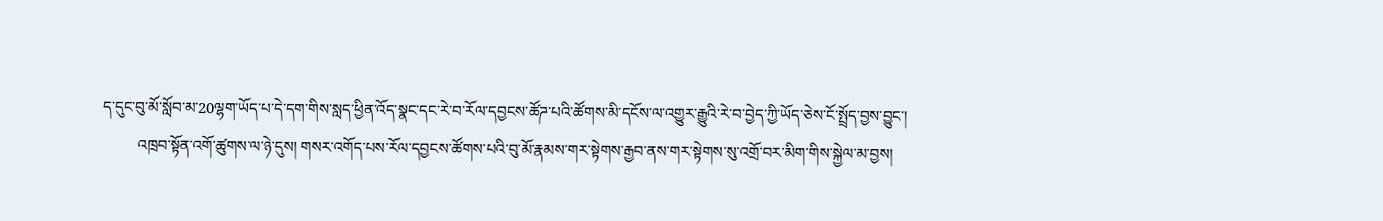ད་དུང་བུ་མོ་སློབ་མ་20ལྷག་ཡོད་པ་དེ་དག་གིས་སླད་ཕྱིན་འོད་སྣང་དང་རེ་བ་རོལ་དབྱངས་ཚོཌ་པའི་ཚོགས་མི་དངོས་ལ་འགྱུར་རྒྱུའི་རེ་བ་བྱེད་ཀྱི་ཡོད་ཅེས་ངོ་སྤྲོད་བྱས་བྱུང་།
         འཁྲབ་སྟོན་འགོ་ཚུགས་ལ་ཉེ་དུས། གསར་འགོད་པས་རོལ་དབྱངས་ཚོགས་པའི་བུ་མོ་རྣམས་གར་སྟེགས་རྒྱབ་ནས་གར་སྟེགས་སུ་འགྲོ་བར་མིག་གིས་སྐྱེལ་མ་བྱས།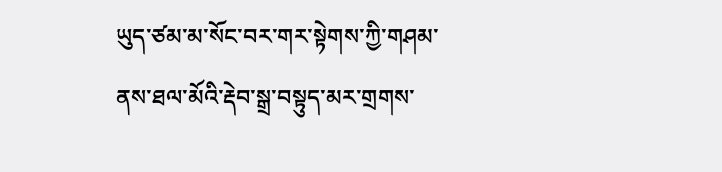ཡུད་ཙམ་མ་སོང་བར་གར་སྟེགས་ཀྱི་གཤམ་ནས་ཐལ་མོའི་རྡེབ་སྒྲ་བསྟུད་མར་གྲགས་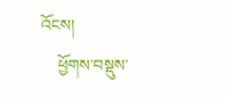འོངས།
    ཕྱོགས་བསྡུས་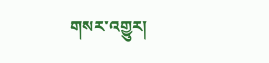གསར་འགྱུར།